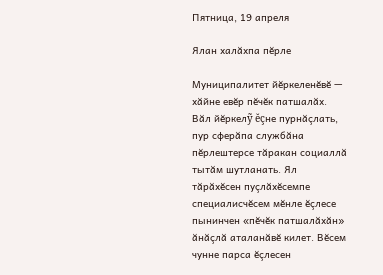Пятница, 19 апреля

Ялан халăхпа пĕрле

Муниципалитет йĕркеленĕвĕ — хăйне евĕр пĕчĕк патшалăх. Вăл йĕркелỹ ĕçне пурнăçлать, пур сферăпа службăна пĕрлештерсе тăракан социаллă тытăм шутланать. Ял тăрăхĕсен пуçлăхĕсемпе специалисчĕсем мĕнле ĕçлесе пынинчен «пĕчĕк патшалăхăн» ăнăçлă аталанăвĕ килет. Вĕсем чунне парса ĕçлесен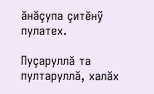ăнăçупа çитĕнỹ пулатех.

Пуçаруллă та пултаруллă, халăх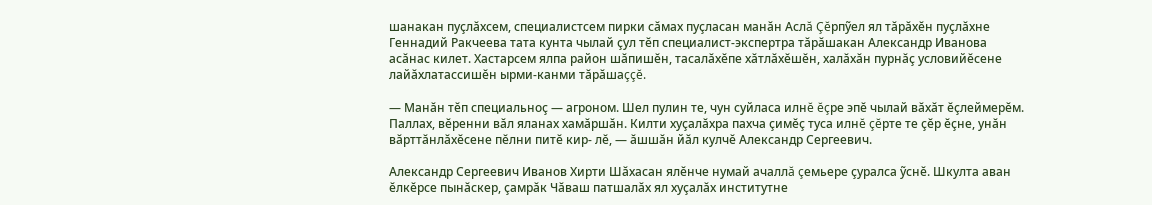шанакан пуçлăхсем, специалистсем пирки сăмах пуçласан манăн Аслă Çĕрпỹел ял тăрăхĕн пуçлăхне Геннадий Ракчеева тата кунта чылай çул тĕп специалист-экспертра тăрăшакан Александр Иванова асăнас килет. Хастарсем ялпа район шăпишĕн, тасалăхĕпе хăтлăхĕшĕн, халăхăн пурнăç условийĕсене лайăхлатассишĕн ырми-канми тăрăшаççĕ.

— Манăн тĕп специальноç — агроном. Шел пулин те, чун суйласа илнĕ ĕçре эпĕ чылай вăхăт ĕçлеймерĕм. Паллах, вĕренни вăл яланах хамăршăн. Килти хуçалăхра пахча çимĕç туса илнĕ çĕрте те çĕр ĕçне, унăн вăрттăнлăхĕсене пĕлни питĕ кир- лĕ, — ăшшăн йăл кулчĕ Александр Сергеевич.

Александр Сергеевич Иванов Хирти Шăхасан ялĕнче нумай ачаллă çемьере çуралса ỹснĕ. Шкулта аван ĕлкĕрсе пынăскер, çамрăк Чăваш патшалăх ял хуçалăх институтне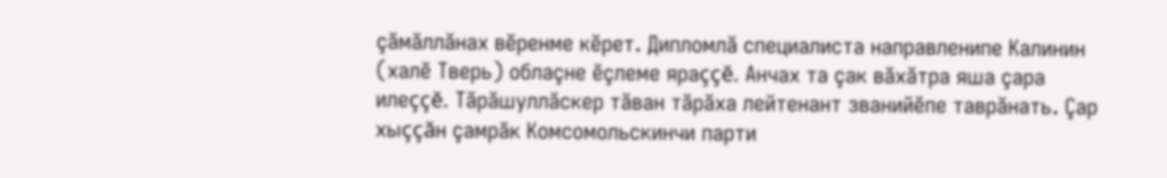çăмăллăнах вĕренме кĕрет. Дипломлă специалиста направленипе Калинин (халĕ Тверь) облаçне ĕçлеме яраççĕ. Анчах та çак вăхăтра яша çара илеççĕ. Тăрăшуллăскер тăван тăрăха лейтенант званийĕпе таврăнать. Çар хыççăн çамрăк Комсомольскинчи парти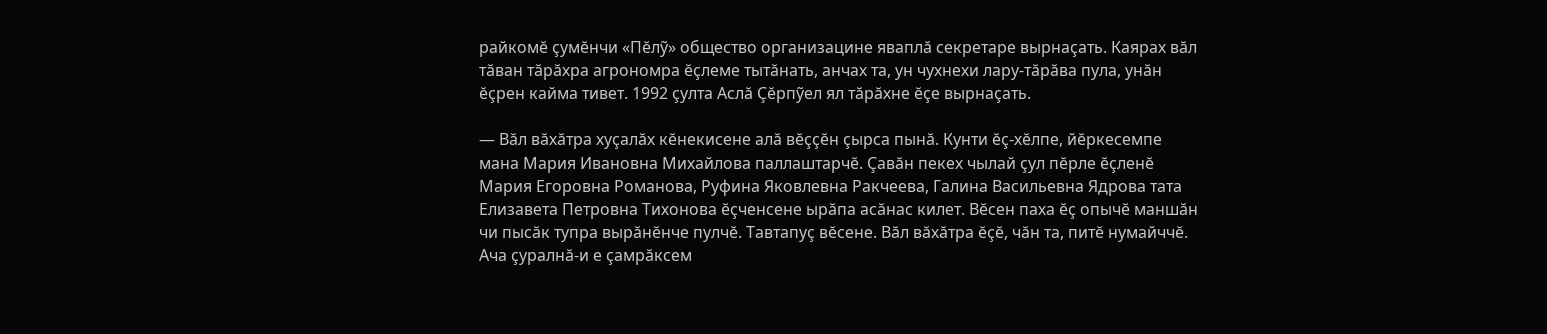райкомĕ çумĕнчи «Пĕлỹ» общество организацине яваплă секретаре вырнаçать. Каярах вăл тăван тăрăхра агрономра ĕçлеме тытăнать, анчах та, ун чухнехи лару-тăрăва пула, унăн ĕçрен кайма тивет. 1992 çулта Аслă Çĕрпỹел ял тăрăхне ĕçе вырнаçать.

— Вăл вăхăтра хуçалăх кĕнекисене алă вĕççĕн çырса пынă. Кунти ĕç-хĕлпе, йĕркесемпе мана Мария Ивановна Михайлова паллаштарчĕ. Çавăн пекех чылай çул пĕрле ĕçленĕ Мария Егоровна Романова, Руфина Яковлевна Ракчеева, Галина Васильевна Ядрова тата Елизавета Петровна Тихонова ĕçченсене ырăпа асăнас килет. Вĕсен паха ĕç опычĕ маншăн чи пысăк тупра вырăнĕнче пулчĕ. Тавтапуç вĕсене. Вăл вăхăтра ĕçĕ, чăн та, питĕ нумайччĕ. Ача çуралнă-и е çамрăксем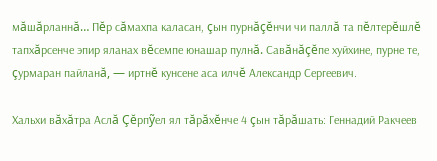мăшăрланнă… Пĕр сăмахпа каласан, çын пурнăçĕнчи чи паллă та пĕлтерĕшлĕ тапхăрсенче эпир яланах вĕсемпе юнашар пулнă. Савăнăçĕпе хуйхине, пурне те, çурмаран пайланă, — иртнĕ кунсене аса илчĕ Александр Сергеевич.

Хальхи вăхăтра Аслă Çĕрпỹел ял тăрăхĕнче 4 çын тăрăшать: Геннадий Ракчеев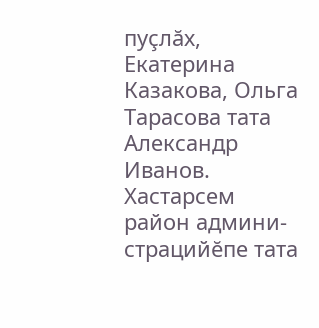пуçлăх, Екатерина Казакова, Ольга Тарасова тата Александр Иванов. Хастарсем район админи-страцийĕпе тата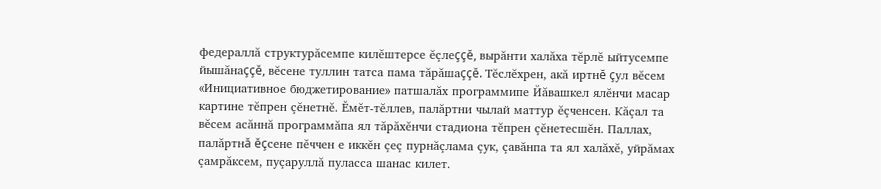федераллă структурăсемпе килĕштерсе ĕçлеççĕ, вырăнти халăха тĕрлĕ ыйтусемпе йышăнаççĕ, вĕсене туллин татса пама тăрăшаççĕ. Тĕслĕхрен, акă иртнĕ çул вĕсем «Инициативное бюджетирование» патшалăх программипе Йăвашкел ялĕнчи масар картине тĕпрен çĕнетнĕ. Ĕмĕт-тĕллев, палăртни чылай маттур ĕçченсен. Кăçал та вĕсем асăннă программăпа ял тăрăхĕнчи стадиона тĕпрен çĕнетесшĕн. Паллах, палăртнă ĕçсене пĕччен е иккĕн çеç пурнăçлама çук, çавăнпа та ял халăхĕ, уйрăмах çамрăксем, пуçаруллă пуласса шанас килет.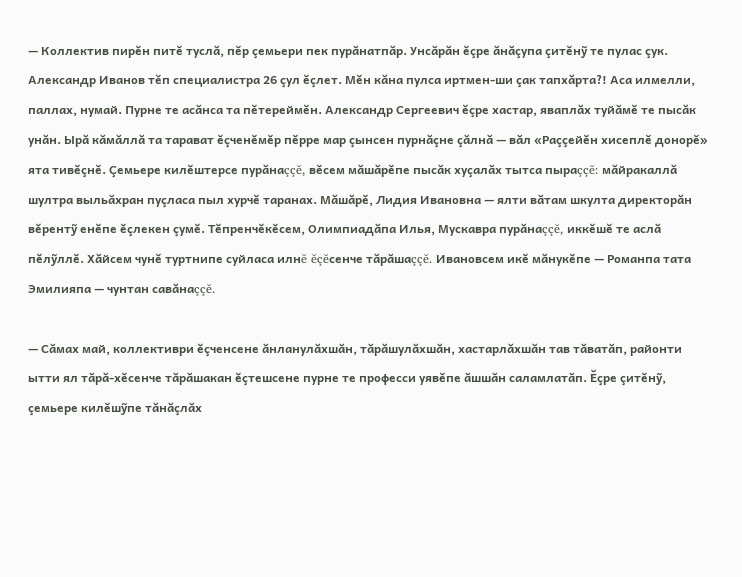— Коллектив пирĕн питĕ туслă, пĕр çемьери пек пурăнатпăр. Унсăрăн ĕçре ăнăçупа çитĕнỹ те пулас çук. Александр Иванов тĕп специалистра 26 çул ĕçлет. Мĕн кăна пулса иртмен-ши çак тапхăрта?! Аса илмелли, паллах, нумай. Пурне те асăнса та пĕтереймĕн. Александр Сергеевич ĕçре хастар, яваплăх туйăмĕ те пысăк унăн. Ырă кăмăллă та тарават ĕçченĕмĕр пĕрре мар çынсен пурнăçне çăлнă — вăл «Раççейĕн хисеплĕ донорĕ» ята тивĕçнĕ. Çемьере килĕштерсе пурăнаççĕ, вĕсем мăшăрĕпе пысăк хуçалăх тытса пыраççĕ: мăйракаллă шултра выльăхран пуçласа пыл хурчĕ таранах. Мăшăрĕ, Лидия Ивановна — ялти вăтам шкулта директорăн вĕрентỹ енĕпе ĕçлекен çумĕ. Тĕпренчĕкĕсем, Олимпиадăпа Илья, Мускавра пурăнаççĕ, иккĕшĕ те аслă пĕлỹллĕ. Хăйсем чунĕ туртнипе суйласа илнĕ ĕçĕсенче тăрăшаççĕ. Ивановсем икĕ мăнукĕпе — Романпа тата Эмилияпа — чунтан савăнаççĕ.

— Сăмах май, коллективри ĕçченсене ăнланулăхшăн, тăрăшулăхшăн, хастарлăхшăн тав тăватăп, районти ытти ял тăрă-хĕсенче тăрăшакан ĕçтешсене пурне те професси уявĕпе ăшшăн саламлатăп. Ĕçре çитĕнỹ, çемьере килĕшỹпе тăнăçлăх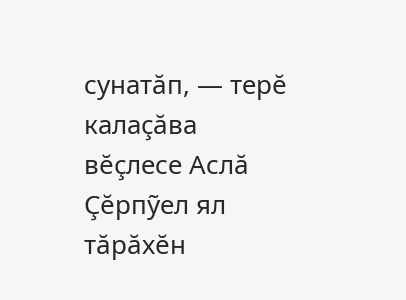сунатăп, — терĕ калаçăва вĕçлесе Аслă Çĕрпỹел ял тăрăхĕн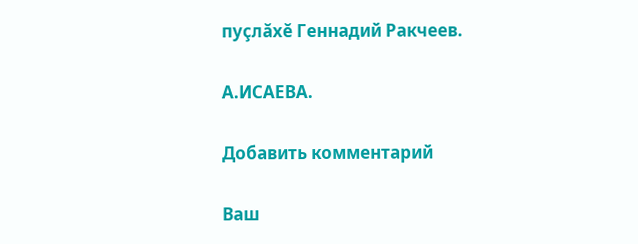пуçлăхĕ Геннадий Ракчеев.

А.ИСАЕВА.

Добавить комментарий

Ваш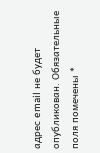адрес email не будет опубликован. Обязательные поля помечены *